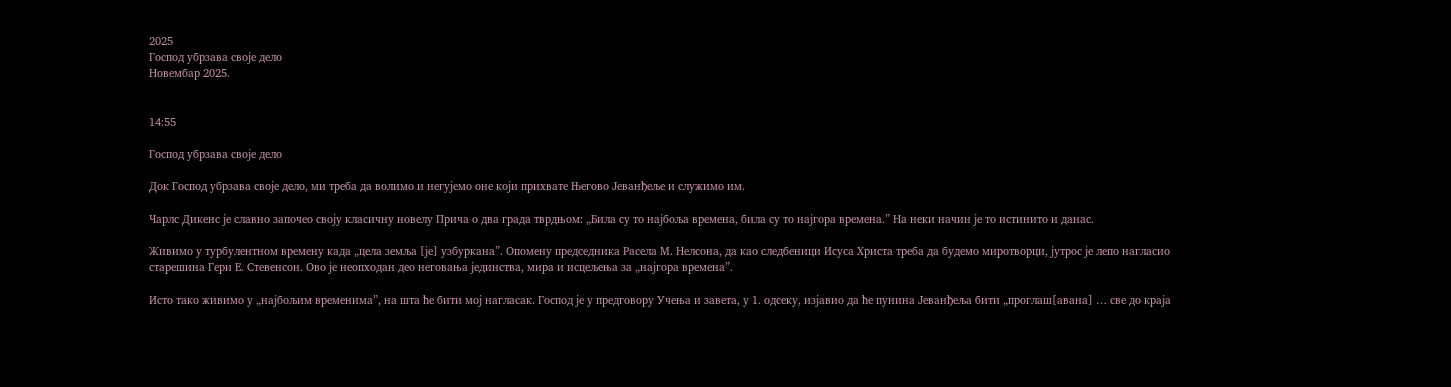2025
Господ убрзава своје дело
Новембар 2025.


14:55

Господ убрзава своје дело

Док Господ убрзава своје дело, ми треба да волимо и негујемо оне који прихвате Његово Јеванђеље и служимо им.

Чарлс Дикенс је славно започео своју класичну новелу Прича о два града тврдњом: „Била су то најбоља времена, била су то најгора времена.” На неки начин је то истинито и данас.

Живимо у турбулентном времену када „цела земља [је] узбуркана”. Опомену председника Расела М. Нелсона, да као следбеници Исуса Христа треба да будемо миротворци, јутрос је лепо нагласио старешина Гери Е. Стевенсон. Ово је неопходан део неговања јединства, мира и исцељења за „најгора времена”.

Исто тако живимо у „најбољим временима”, на шта ће бити мој нагласак. Господ је у предговору Учења и завета, у 1. одсеку, изјавио да ће пунина Јеванђеља бити „проглаш[авана] … све до краја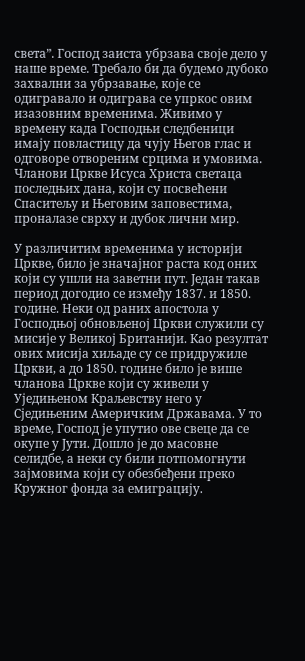света”. Господ заиста убрзава своје дело у наше време. Требало би да будемо дубоко захвални за убрзавање, које се одигравало и одиграва се упркос овим изазовним временима. Живимо у времену када Господњи следбеници имају повластицу да чују Његов глас и одговоре отвореним срцима и умовима. Чланови Цркве Исуса Христа светаца последњих дана, који су посвећени Спаситељу и Његовим заповестима, проналазе сврху и дубок лични мир.

У различитим временима у историји Цркве, било је значајног раста код оних који су ушли на заветни пут. Један такав период догодио се између 1837. и 1850. године. Неки од раних апостола у Господњој обновљеној Цркви служили су мисије у Великој Британији. Као резултат ових мисија хиљаде су се придружиле Цркви, а до 1850. године било је више чланова Цркве који су живели у Уједињеном Краљевству него у Сједињеним Америчким Државама. У то време, Господ је упутио ове свеце да се окупе у Јути. Дошло је до масовне селидбе, а неки су били потпомогнути зајмовима који су обезбеђени преко Кружног фонда за емиграцију.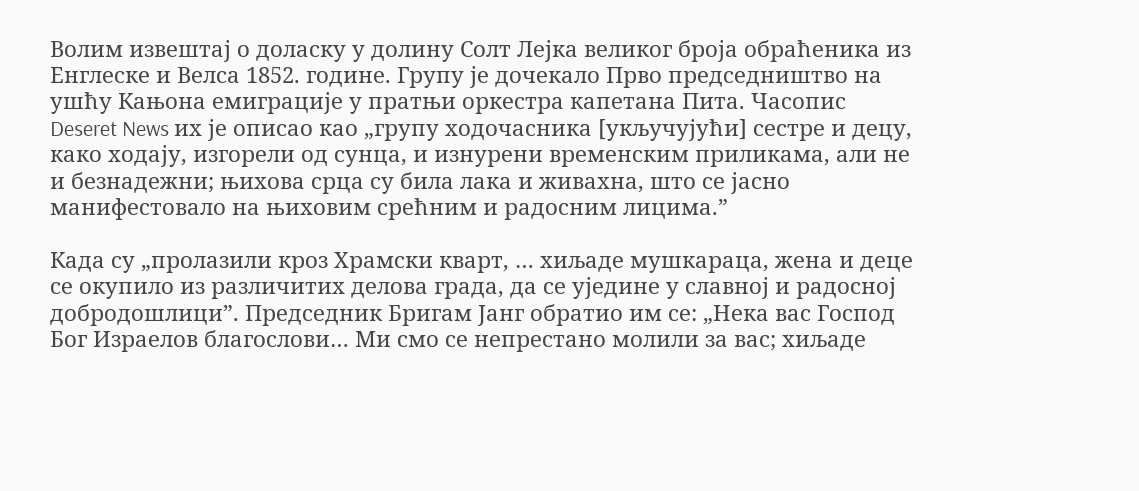Волим извештај о доласку у долину Солт Лејка великог броја обраћеника из Енглеске и Велса 1852. године. Групу је дочекало Прво председништво на ушћу Кањона емиграције у пратњи оркестра капетана Пита. Часопис Deseret News их је описао као „групу ходочасника [укључујући] сестре и децу, како ходају, изгорели од сунца, и изнурени временским приликама, али не и безнадежни; њихова срца су била лака и живахна, што се јасно манифестовало на њиховим срећним и радосним лицима.”

Када су „пролазили кроз Храмски кварт, … хиљаде мушкараца, жена и деце се окупило из различитих делова града, да се уједине у славној и радосној добродошлици”. Председник Бригам Јанг обратио им се: „Нека вас Господ Бог Израелов благослови… Ми смо се непрестано молили за вас; хиљаде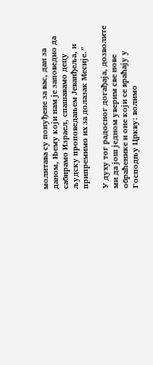молитава су понуђене за вас, дан за даном, Њему који нам је заповедио да сабирамо Израел, спашавамо децу људску проповедањем Јеванђеља, и припремимо их за долазак Месије.”

У духу тог радосног догађаја, дозволите ми да још једном уверим све нове обраћенике и оне који се враћају у Господњу Цркву: волимо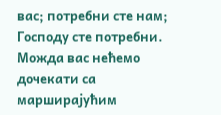вас; потребни сте нам; Господу сте потребни. Можда вас нећемо дочекати са марширајућим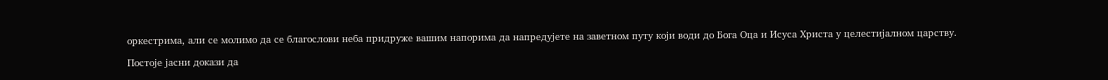оркестрима, али се молимо да се благослови неба придруже вашим напорима да напредујете на заветном путу који води до Бога Оца и Исуса Христа у целестијалном царству.

Постоје јасни докази да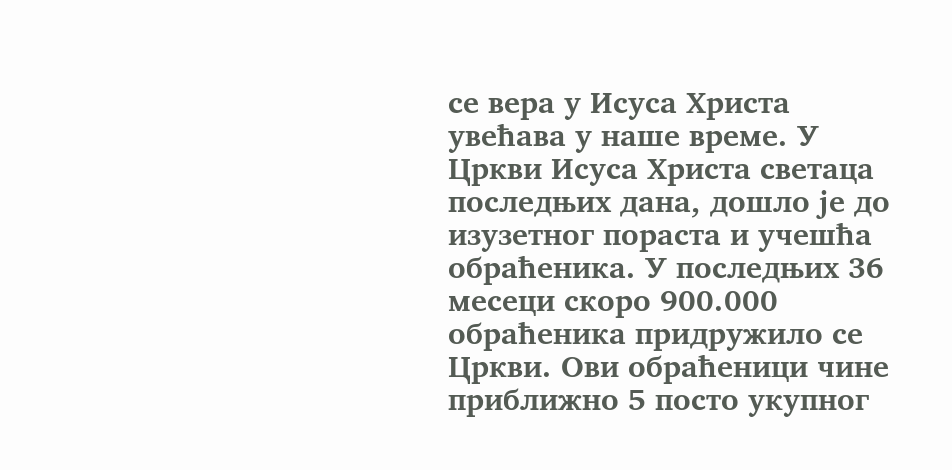се вера у Исуса Христа увећава у наше време. У Цркви Исуса Христа светаца последњих дана, дошло је до изузетног пораста и учешћа обраћеника. У последњих 36 месеци скоро 900.000 обраћеника придружило се Цркви. Ови обраћеници чине приближно 5 посто укупног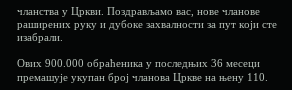чланства у Цркви. Поздрављамо вас, нове чланове раширених руку и дубоке захвалности за пут који сте изабрали.

Ових 900.000 обраћеника у последњих 36 месеци премашује укупан број чланова Цркве на њену 110.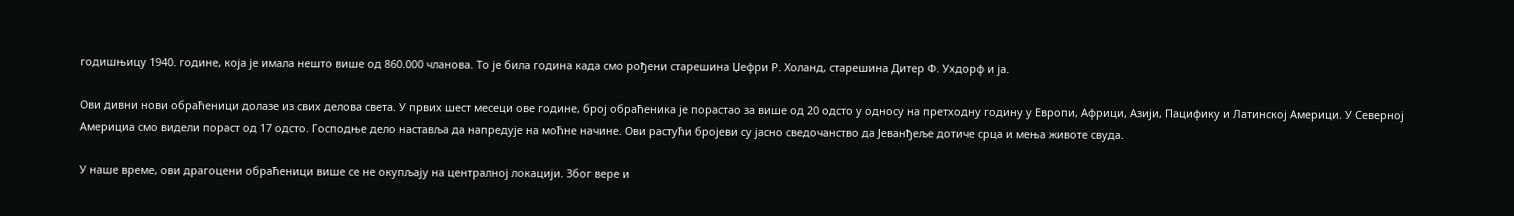годишњицу 1940. године, која је имала нешто више од 860.000 чланова. То је била година када смо рођени старешина Џефри Р. Холанд, старешина Дитер Ф. Ухдорф и ја.

Ови дивни нови обраћеници долазе из свих делова света. У првих шест месеци ове године, број обраћеника је порастао за више од 20 одсто у односу на претходну годину у Европи, Африци, Азији, Пацифику и Латинској Америци. У Северној Америциа смо видели пораст од 17 одсто. Господње дело наставља да напредује на моћне начине. Ови растући бројеви су јасно сведочанство да Јеванђеље дотиче срца и мења животе свуда.

У наше време, ови драгоцени обраћеници више се не окупљају на централној локацији. Због вере и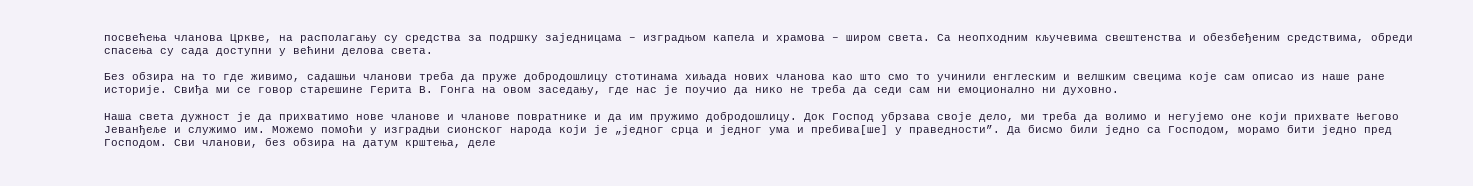посвећења чланова Цркве, на располагању су средства за подршку заједницама – изградњом капела и храмова – широм света. Са неопходним кључевима свештенства и обезбеђеним средствима, обреди спасења су сада доступни у већини делова света.

Без обзира на то где живимо, садашњи чланови треба да пруже добродошлицу стотинама хиљада нових чланова као што смо то учинили енглеским и велшким свецима које сам описао из наше ране историје. Свиђа ми се говор старешине Герита В. Гонга на овом заседању, где нас је поучио да нико не треба да седи сам ни емоционално ни духовно.

Наша света дужност је да прихватимо нове чланове и чланове повратнике и да им пружимо добродошлицу. Док Господ убрзава своје дело, ми треба да волимо и негујемо оне који прихвате Његово Јеванђеље и служимо им. Можемо помоћи у изградњи сионског народа који је „једног срца и једног ума и пребива[ше] у праведности”. Да бисмо били једно са Господом, морамо бити једно пред Господом. Сви чланови, без обзира на датум крштења, деле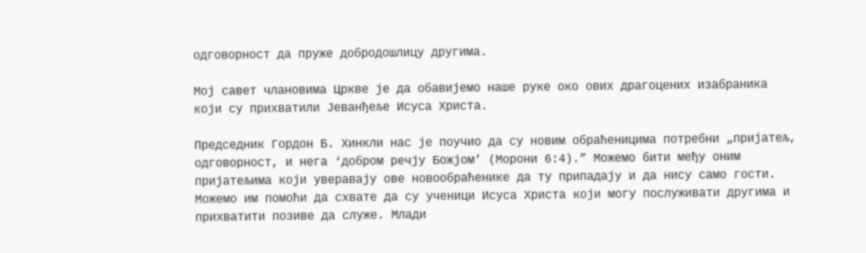одговорност да пруже добродошлицу другима.

Мој савет члановима Цркве је да обавијемо наше руке око ових драгоцених изабраника који су прихватили Јеванђеље Исуса Христа.

Председник Гордон Б. Хинкли нас је поучио да су новим обраћеницима потребни „пријатељ, одговорност, и нега ‘добром речју Божјом’ (Морони 6:4).” Можемо бити међу оним пријатељима који уверавају ове новообраћенике да ту припадају и да нису само гости. Можемо им помоћи да схвате да су ученици Исуса Христа који могу послуживати другима и прихватити позиве да служе. Млади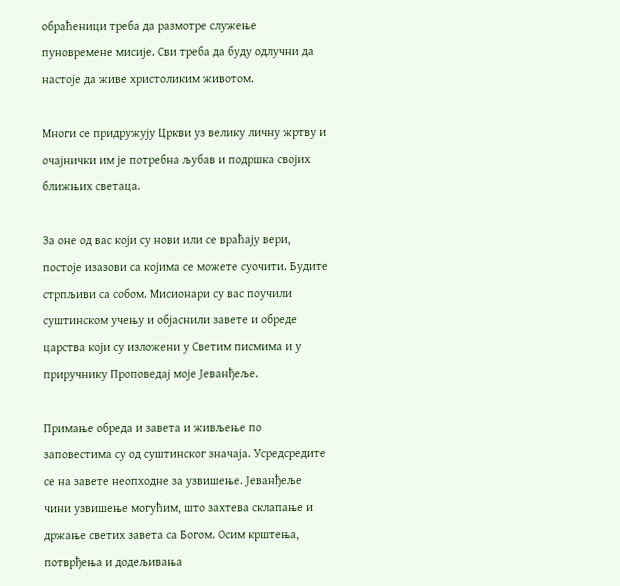обраћеници треба да размотре служење пуновремене мисије. Сви треба да буду одлучни да настоје да живе христоликим животом.

Многи се придружују Цркви уз велику личну жртву и очајнички им је потребна љубав и подршка својих ближњих светаца.

За оне од вас који су нови или се враћају вери, постоје изазови са којима се можете суочити. Будите стрпљиви са собом. Мисионари су вас поучили суштинском учењу и објаснили завете и обреде царства који су изложени у Светим писмима и у приручнику Проповедај моје Јеванђеље.

Примање обреда и завета и живљење по заповестима су од суштинског значаја. Усредсредите се на завете неопходне за узвишење. Јеванђеље чини узвишење могућим, што захтева склапање и држање светих завета са Богом. Осим крштења, потврђења и додељивања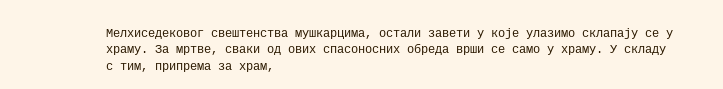Мелхиседековог свештенства мушкарцима, остали завети у које улазимо склапају се у храму. За мртве, сваки од ових спасоносних обреда врши се само у храму. У складу с тим, припрема за храм,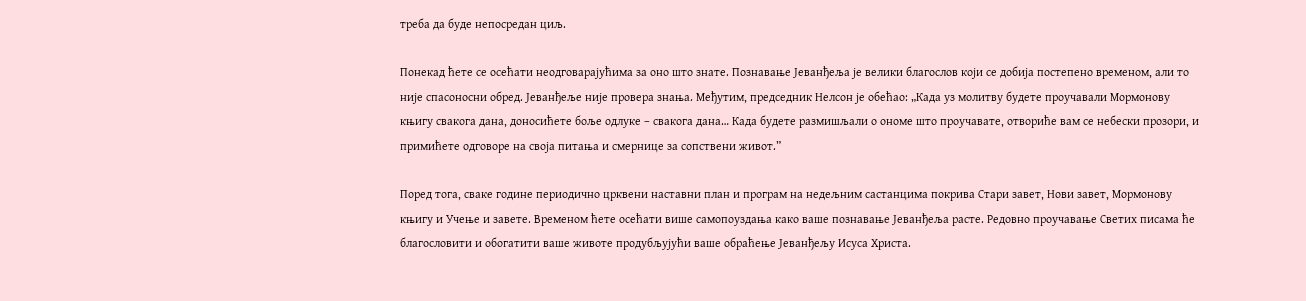треба да буде непосредан циљ.

Понекад ћете се осећати неодговарајућима за оно што знате. Познавање Јеванђеља је велики благослов који се добија постепено временом, али то није спасоносни обред. Јеванђеље није провера знања. Међутим, председник Нелсон је обећао: „Када уз молитву будете проучавали Мормонову књигу свакога дана, доносићете боље одлуке – свакога дана… Када будете размишљали о ономе што проучавате, отвориће вам се небески прозори, и примићете одговоре на своја питања и смернице за сопствени живот.”

Поред тога, сваке године периодично црквени наставни план и програм на недељним састанцима покрива Стари завет, Нови завет, Мормонову књигу и Учење и завете. Временом ћете осећати више самопоуздања како ваше познавање Јеванђеља расте. Редовно проучавање Светих писама ће благословити и обогатити ваше животе продубљујући ваше обраћење Јеванђељу Исуса Христа.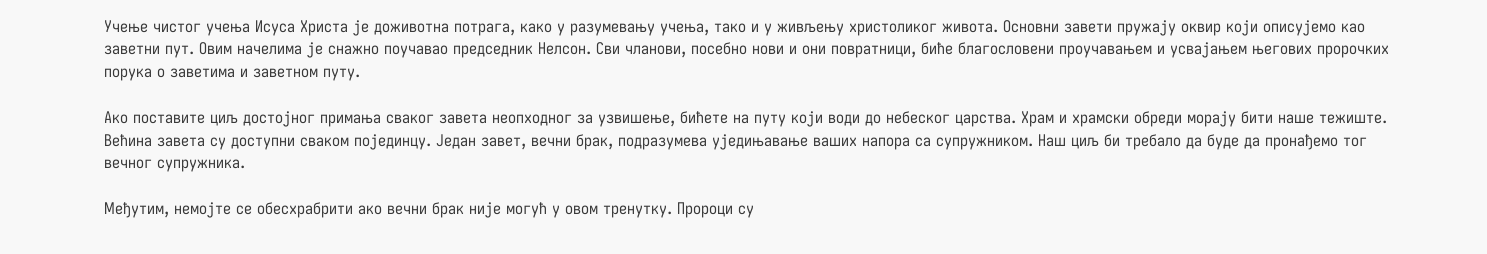Учење чистог учења Исуса Христа је доживотна потрага, како у разумевању учења, тако и у живљењу христоликог живота. Основни завети пружају оквир који описујемо као заветни пут. Овим начелима је снажно поучавао председник Нелсон. Сви чланови, посебно нови и они повратници, биће благословени проучавањем и усвајањем његових пророчких порука о заветима и заветном путу.

Ако поставите циљ достојног примања сваког завета неопходног за узвишење, бићете на путу који води до небеског царства. Храм и храмски обреди морају бити наше тежиште. Већина завета су доступни сваком појединцу. Један завет, вечни брак, подразумева уједињавање ваших напора са супружником. Наш циљ би требало да буде да пронађемо тог вечног супружника.

Међутим, немојте се обесхрабрити ако вечни брак није могућ у овом тренутку. Пророци су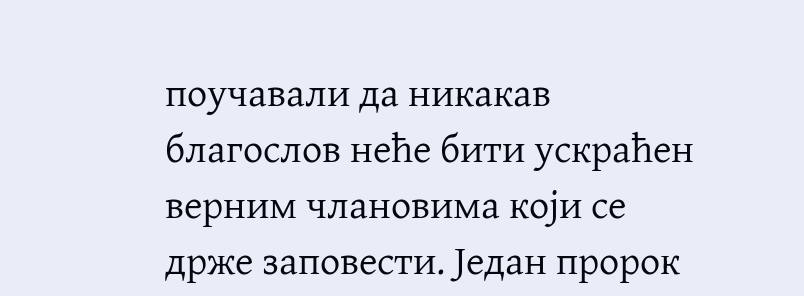поучавали да никакав благослов неће бити ускраћен верним члановима који се држе заповести. Један пророк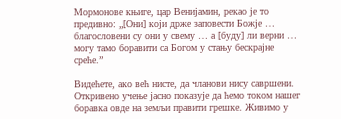Мормонове књиге, цар Венијамин, рекао је то предивно: „[Они] који држе заповести Божје … благословени су они у свему … а [буду] ли верни … могу тамо боравити са Богом у стању бескрајне среће.”

Видећете, ако већ нисте, да чланови нису савршени. Откривено учење јасно показује да ћемо током нашег боравка овде на земљи правити грешке. Живимо у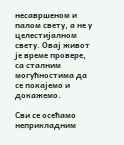несавршеном и палом свету, а не у целестијалном свету. Овај живот је време провере, са сталним могућностима да се покајемо и докажемо.

Сви се осећамо неприкладним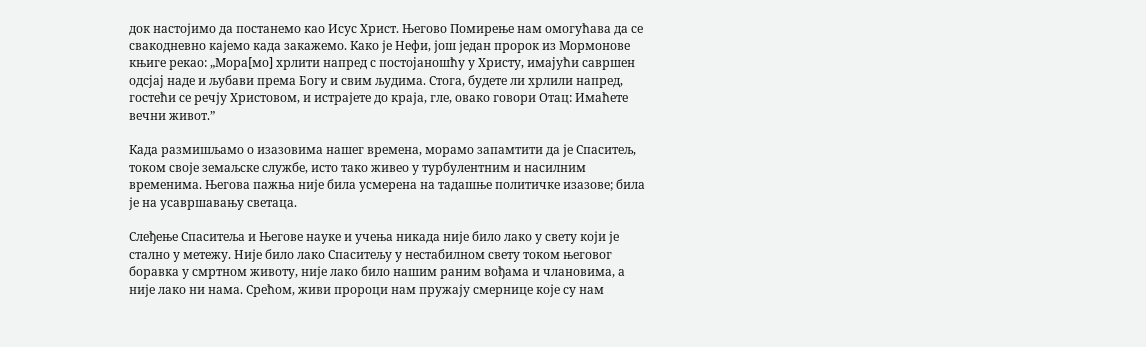док настојимо да постанемо као Исус Христ. Његово Помирење нам омогућава да се свакодневно кајемо када закажемо. Како је Нефи, још један пророк из Мормонове књиге рекао: „Мора[мо] хрлити напред с постоjаношћу у Христу, имаjући савршен одсjаj наде и љубави према Богу и свим људима. Стога, будете ли хрлили напред, гостећи се речју Христовом, и истрајете до краја, гле, овако говори Отац: Имаћете вечни живот.”

Када размишљамо о изазовима нашег времена, морамо запамтити да је Спаситељ, током своје земаљске службе, исто тако живео у турбулентним и насилним временима. Његова пажња није била усмерена на тадашње политичке изазове; била је на усавршавању светаца.

Слеђење Спаситеља и Његове науке и учења никада није било лако у свету који је стално у метежу. Није било лако Спаситељу у нестабилном свету током његовог боравка у смртном животу, није лако било нашим раним вођама и члановима, а није лако ни нама. Срећом, живи пророци нам пружају смернице које су нам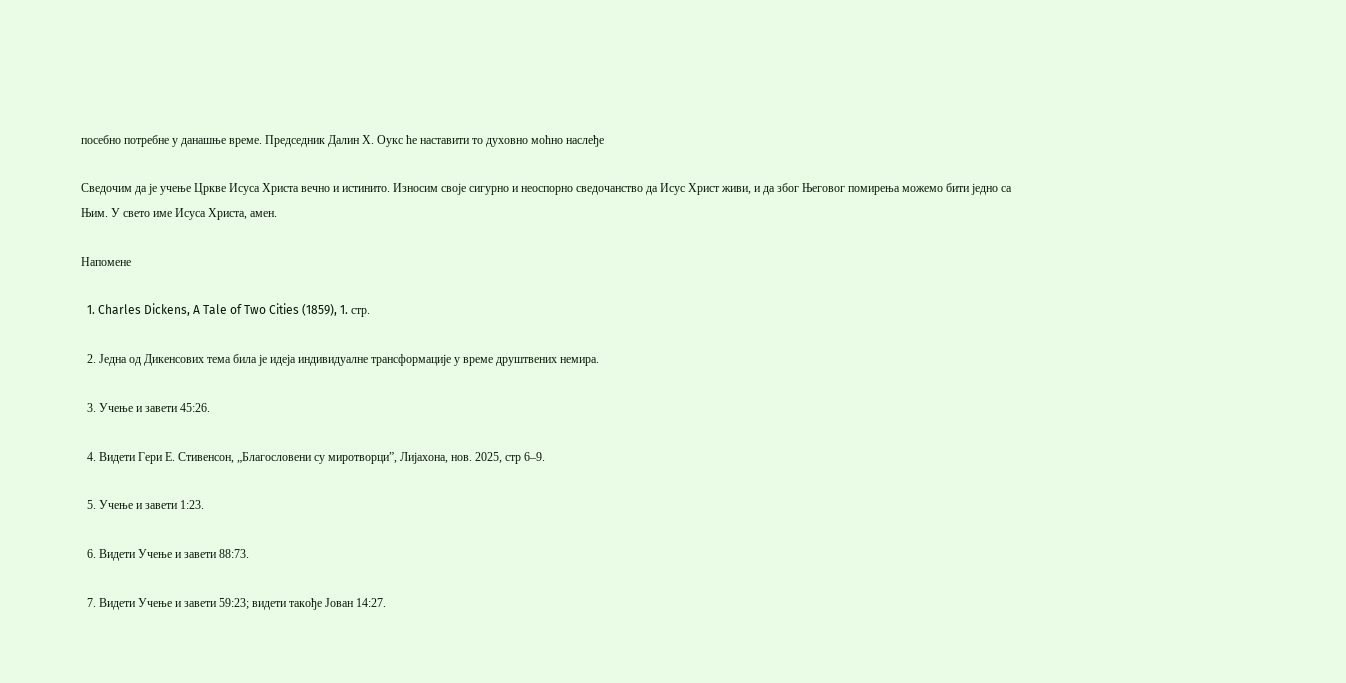посебно потребне у данашње време. Председник Далин Х. Оукс ће наставити то духовно моћно наслеђе

Сведочим да је учење Цркве Исуса Христа вечно и истинито. Износим своје сигурно и неоспорно сведочанство да Исус Христ живи, и да због Његовог помирења можемо бити једно са Њим. У свето име Исуса Христа, амен.

Напомене

  1. Charles Dickens, A Tale of Two Cities (1859), 1. стр.

  2. Једна од Дикенсових тема била је идеја индивидуалне трансформације у време друштвених немира.

  3. Учење и завети 45:26.

  4. Видети Гери Е. Стивенсон, „Благословени су миротворци”, Лијахона, нов. 2025, стр 6–9.

  5. Учење и завети 1:23.

  6. Видети Учење и завети 88:73.

  7. Видети Учење и завети 59:23; видети такође Јован 14:27.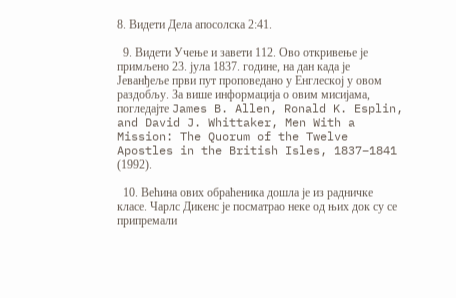8. Видети Дела апосолска 2:41.

  9. Видети Учење и завети 112. Ово откривење је примљено 23. јула 1837. године, на дан када је Јеванђеље први пут проповедано у Енглеској у овом раздобљу. За више информација о овим мисијама, погледајте James B. Allen, Ronald K. Esplin, and David J. Whittaker, Men With a Mission: The Quorum of the Twelve Apostles in the British Isles, 1837–1841 (1992).

  10. Већина ових обраћеника дошла је из радничке класе. Чарлс Дикенс је посматрао неке од њих док су се припремали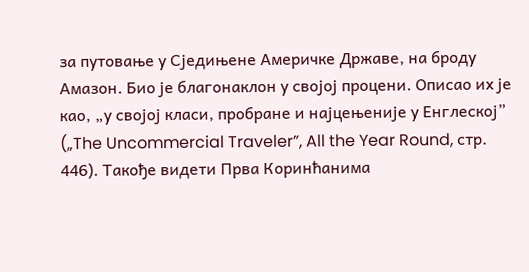за путовање у Сједињене Америчке Државе, на броду Амазон. Био је благонаклон у својој процени. Описао их је као, „у својој класи, пробране и најцењеније у Енглеској” („The Uncommercial Traveler”, All the Year Round, стр. 446). Такође видети Прва Коринћанима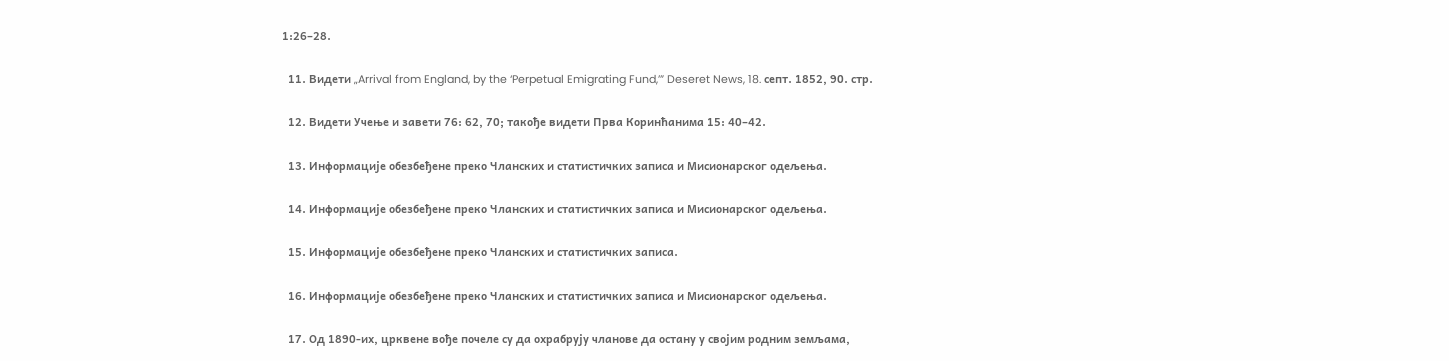1:26–28.

  11. Видети „Arrival from England, by the ‘Perpetual Emigrating Fund,’” Deseret News, 18. септ. 1852, 90. стр.

  12. Видети Учење и завети 76: 62, 70; такође видети Прва Коринћанима 15: 40–42.

  13. Информације обезбеђене преко Чланских и статистичких записа и Мисионарског одељења.

  14. Информације обезбеђене преко Чланских и статистичких записа и Мисионарског одељења.

  15. Информације обезбеђене преко Чланских и статистичких записа.

  16. Информације обезбеђене преко Чланских и статистичких записа и Мисионарског одељења.

  17. Од 1890-их, црквене вође почеле су да охрабрују чланове да остану у својим родним земљама,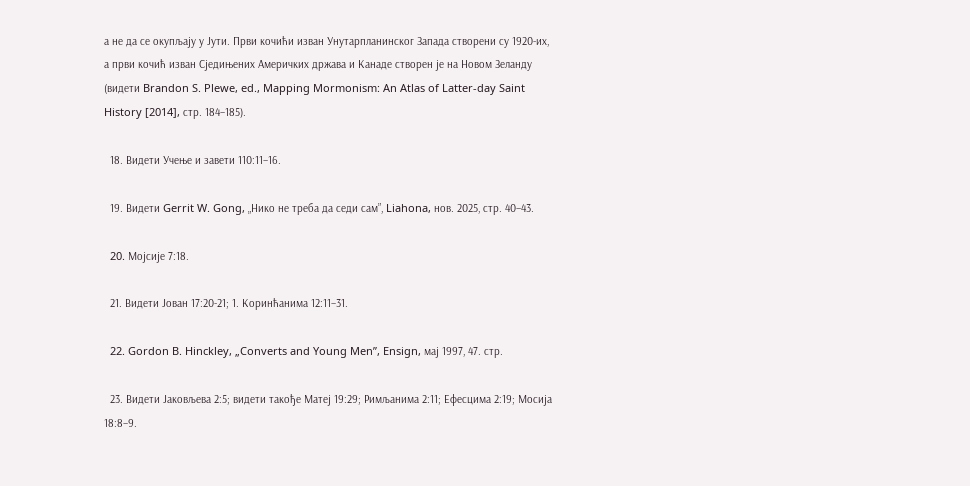а не да се окупљају у Јути. Први кочићи изван Унутарпланинског Запада створени су 1920-их, а први кочић изван Сједињених Америчких држава и Канаде створен је на Новом Зеланду (видети Brandon S. Plewe, ed., Mapping Mormonism: An Atlas of Latter-day Saint History [2014], стр. 184–185).

  18. Видети Учење и завети 110:11–16.

  19. Видети Gerrit W. Gong, „Нико не треба да седи сам”, Liahona, нов. 2025, стр. 40–43.

  20. Moјсије 7:18.

  21. Видети Јован 17:20-21; 1. Коринћанима 12:11–31.

  22. Gordon B. Hinckley, „Converts and Young Men”, Ensign, мај 1997, 47. стр.

  23. Видети Јаковљева 2:5; видети такође Матеј 19:29; Римљанима 2:11; Ефесцима 2:19; Мосија 18:8–9.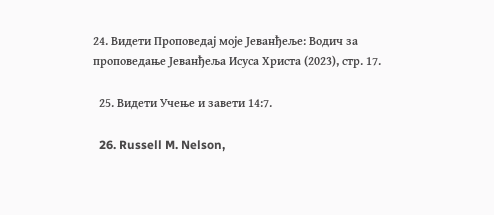24. Видети Проповедај моје Јеванђеље: Водич за проповедање Јеванђеља Исуса Христа (2023), стр. 17.

  25. Видети Учење и завети 14:7.

  26. Russell M. Nelson,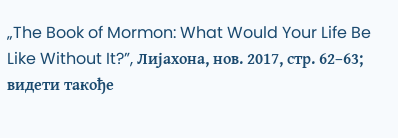„The Book of Mormon: What Would Your Life Be Like Without It?”, Лијахона, нов. 2017, стр. 62–63; видети такође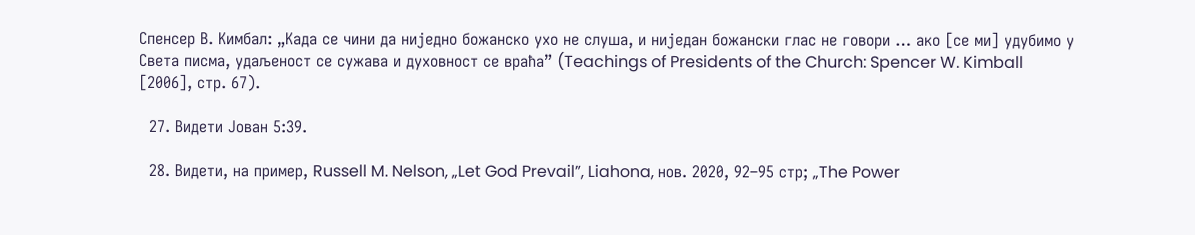Спенсер В. Кимбал: „Када се чини да ниједно божанско ухо не слуша, и ниједан божански глас не говори … ако [се ми] удубимо у Света писма, удаљеност се сужава и духовност се враћа” (Teachings of Presidents of the Church: Spencer W. Kimball [2006], стр. 67).

  27. Видети Joван 5:39.

  28. Видети, на пример, Russell M. Nelson, „Let God Prevail”, Liahona, нов. 2020, 92–95 стр; „The Power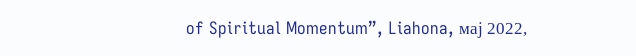of Spiritual Momentum”, Liahona, мај 2022,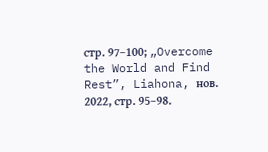стр. 97–100; „Overcome the World and Find Rest”, Liahona, нов. 2022, стр. 95–98.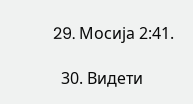29. Moсија 2:41.

  30. Видети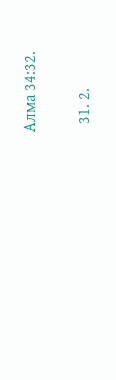Алма 34:32.

  31. 2.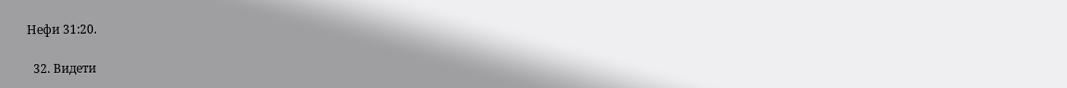Нефи 31:20.

  32. Видети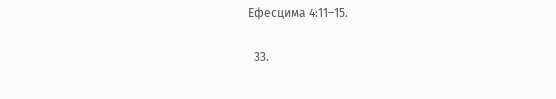Ефесцима 4:11–15.

  33.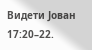Видети Joван 17:20–22.